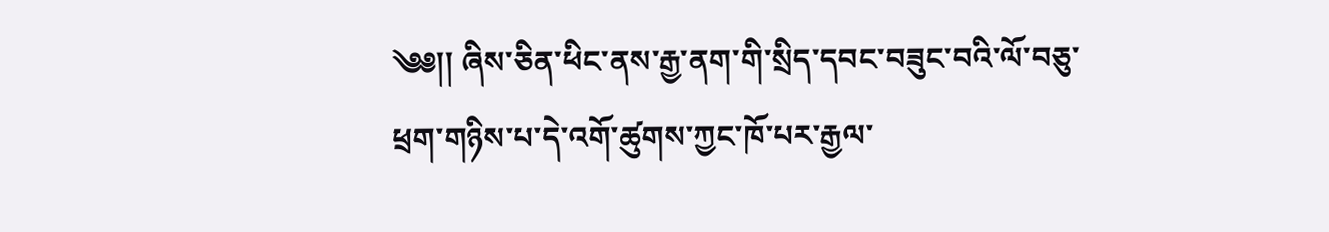༄༅།། ཞིས་ཅིན་ཕིང་ནས་རྒྱ་ནག་གི་སྲིད་དབང་བཟུང་བའི་ལོ་བཅུ་ཕྲག་གཉིས་པ་དེ་འགོ་ཚུགས་ཀྱང་ཁོ་པར་རྒྱལ་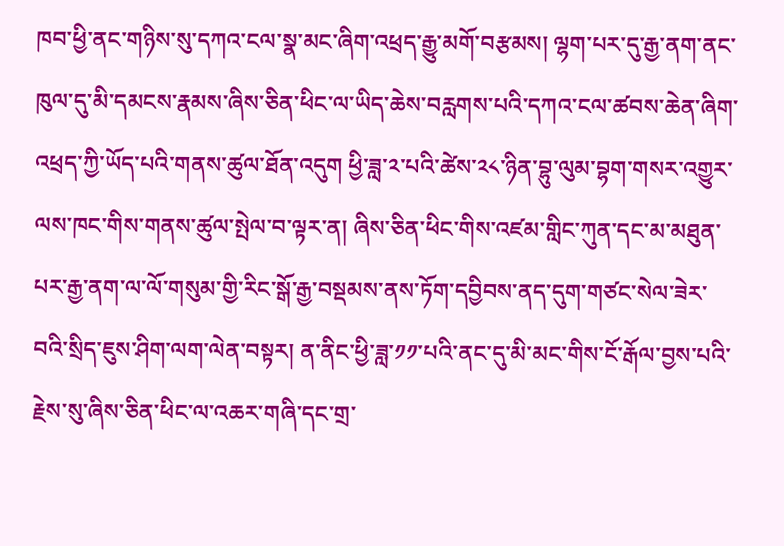ཁབ་ཕྱི་ནང་གཉིས་སུ་དཀའ་ངལ་སྣ་མང་ཞིག་འཕྲད་རྒྱུ་མགོ་བརྩམས། ལྷག་པར་དུ་རྒྱ་ནག་ནང་ཁུལ་དུ་མི་དམངས་རྣམས་ཞིས་ཅིན་ཕིང་ལ་ཡིད་ཆེས་བརླགས་པའི་དཀའ་ངལ་ཚབས་ཆེན་ཞིག་འཕྲད་ཀྱི་ཡོད་པའི་གནས་ཚུལ་ཐོན་འདུག ཕྱི་ཟླ་༢་པའི་ཚེས་༢༨་ཉིན་བྷུ་ལུམ་བྷག་གསར་འགྱུར་ལས་ཁང་གིས་གནས་ཚུལ་སྤེལ་བ་ལྟར་ན། ཞིས་ཅིན་ཕིང་གིས་འཛམ་གླིང་ཀུན་དང་མ་མཐུན་པར་རྒྱ་ནག་ལ་ལོ་གསུམ་གྱི་རིང་སྒོ་རྒྱ་བསྡམས་ནས་ཏོག་དབྱིབས་ནད་དུག་གཙང་སེལ་ཟེར་བའི་སྲིད་ཇུས་ཤིག་ལག་ལེན་བསྟར། ན་ནིང་ཕྱི་ཟླ་༡༡་པའི་ནང་དུ་མི་མང་གིས་ངོ་རྒོལ་བྱས་པའི་རྗེས་སུ་ཞིས་ཅིན་ཕིང་ལ་འཆར་གཞི་དང་གྲ་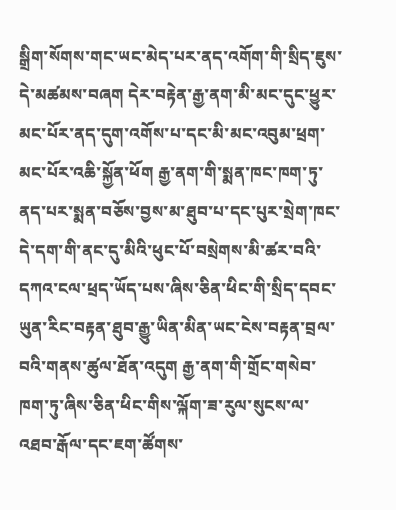སྒྲིག་སོགས་གང་ཡང་མེད་པར་ནད་འགོག་གི་སྲིད་ཇུས་དེ་མཚམས་བཞག དེར་བརྟེན་རྒྱ་ནག་མི་མང་དུང་ཕྱུར་མང་པོར་ནད་དུག་འགོས་པ་དང་མི་མང་འབུམ་ཕྲག་མང་པོར་འཆི་སྐྱོན་ཕོག རྒྱ་ནག་གི་སྨན་ཁང་ཁག་ཏུ་ནད་པར་སྨན་བཅོས་བྱས་མ་ཐུབ་པ་དང་པུར་སྲེག་ཁང་དེ་དག་གི་ནང་དུ་མིའི་ཕུང་པོ་བསྲེགས་མི་ཚར་བའི་དཀའ་ངལ་ཕྲད་ཡོད་པས་ཞིས་ཅིན་ཕིང་གི་སྲིད་དབང་ཡུན་རིང་བརྟན་ཐུབ་རྒྱུ་ཡིན་མིན་ཡང་ངེས་བརྟན་བྲལ་བའི་གནས་ཚུལ་ཐོན་འདུག རྒྱ་ནག་གི་གྲོང་གསེབ་ཁག་ཏུ་ཞིས་ཅིན་ཕིང་གིས་ལྐོག་ཟ་རུལ་སུངས་ལ་འཐབ་རྒོལ་དང་ཇག་ཚོགས་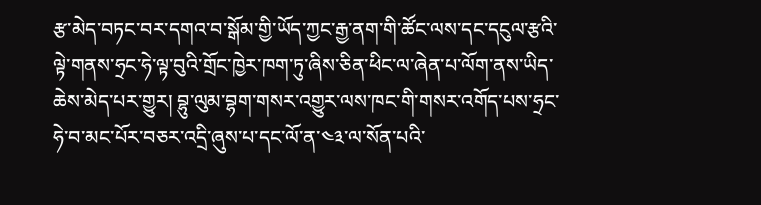རྩ་མེད་བཏང་བར་དགའ་བ་སྒོམ་གྱི་ཡོད་ཀྱང་རྒྱ་ནག་གི་ཚོང་ལས་དང་དངུལ་རྩའི་ལྟེ་གནས་ཧྲང་ཧེ་ལྟ་བུའི་གྲོང་ཁྱེར་ཁག་ཏུ་ཞིས་ཅིན་ཕིང་ལ་ཞེན་པ་ལོག་ནས་ཡིད་ཆེས་མེད་པར་གྱུར། བྷུ་ལུམ་བྷག་གསར་འགྱུར་ལས་ཁང་གི་གསར་འགོད་པས་ཧྲང་ཧེ་བ་མང་པོར་བཅར་འདྲི་ཞུས་པ་དང་ལོ་ན་༤༣་ལ་སོན་པའི་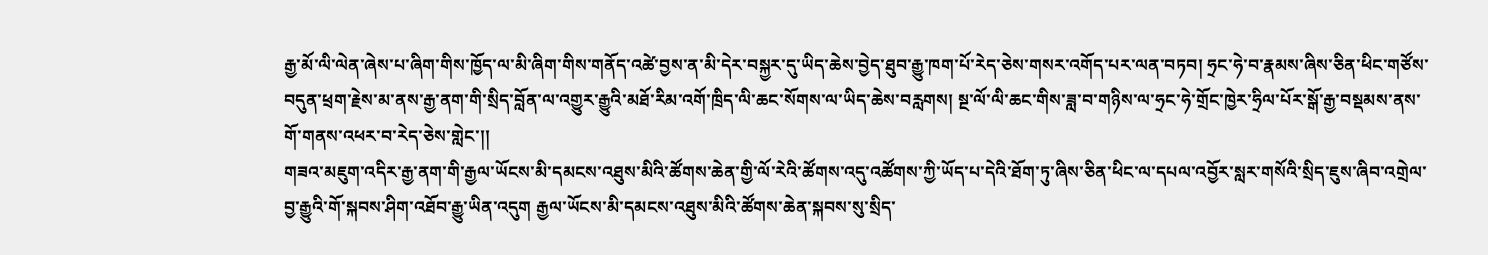རྒྱ་མོ་ལི་ལེན་ཞེས་པ་ཞིག་གིས་ཁྱོད་ལ་མི་ཞིག་གིས་གནོད་འཚེ་བྱས་ན་མི་དེར་བསྐྱར་དུ་ཡིད་ཆེས་བྱེད་ཐུབ་རྒྱུ་ཁག་པོ་རེད་ཅེས་གསར་འགོད་པར་ལན་བཏབ། ཧྲང་ཧེ་བ་རྣམས་ཞིས་ཅིན་ཕིང་གཙོས་བདུན་ཕྲག་རྗེས་མ་ནས་རྒྱ་ནག་གི་སྲིད་བློན་ལ་འགྱུར་རྒྱུའི་མཐོ་རིམ་འགོ་ཁྲིད་ལི་ཆང་སོགས་ལ་ཡིད་ཆེས་བརླགས། སྔ་ལོ་ལི་ཆང་གིས་ཟླ་བ་གཉིས་ལ་ཧྲང་ཧེ་གྲོང་ཁྱེར་ཧྲིལ་པོར་སྒོ་རྒྱ་བསྡམས་ནས་གོ་གནས་འཕར་བ་རེད་ཅེས་གླེང་།།
གཟའ་མཇུག་འདིར་རྒྱ་ནག་གི་རྒྱལ་ཡོངས་མི་དམངས་འཐུས་མིའི་ཚོགས་ཆེན་གྱི་ལོ་རེའི་ཚོགས་འདུ་འཚོགས་ཀྱི་ཡོད་པ་དེའི་ཐོག་ཏུ་ཞིས་ཅིན་ཕིང་ལ་དཔལ་འབྱོར་སླར་གསོའི་སྲིད་ཇུས་ཞིབ་འགྲེལ་བྱ་རྒྱུའི་གོ་སྐབས་ཤིག་འཐོབ་རྒྱུ་ཡིན་འདུག རྒྱལ་ཡོངས་མི་དམངས་འཐུས་མིའི་ཚོགས་ཆེན་སྐབས་སུ་སྲིད་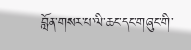བློན་གསར་པ་ལི་ཆང་དང་གཞུང་གི་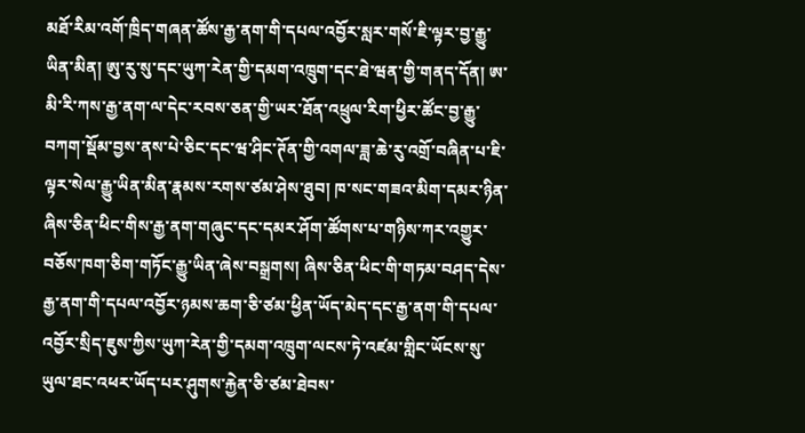མཐོ་རིམ་འགོ་ཁྲིད་གཞན་ཚོས་རྒྱ་ནག་གི་དཔལ་འབྱོར་སླར་གསོ་ཇི་ལྟར་བྱ་རྒྱུ་ཡིན་མིན། ཨུ་རུ་སུ་དང་ཡུཀ་རེན་གྱི་དམག་འཁྲུག་དང་ཐེ་ཝན་གྱི་གནད་དོན། ཨ་མི་རི་ཀས་རྒྱ་ནག་ལ་དེང་རབས་ཅན་གྱི་ཡར་ཐོན་འཕྲུལ་རིག་ཕྱིར་ཚོང་བྱ་རྒྱུ་བཀག་སྡོམ་བྱས་ནས་པེ་ཅིང་དང་ཝ་ཤིང་ཊོན་གྱི་འགལ་ཟླ་ཆེ་རུ་འགྲོ་བཞིན་པ་ཇི་ལྟར་སེལ་རྒྱུ་ཡིན་མིན་རྣམས་རགས་ཙམ་ཤེས་ཐུབ། ཁ་སང་གཟའ་མིག་དམར་ཉིན་ཞིས་ཅིན་ཕིང་གིས་རྒྱ་ནག་གཞུང་དང་དམར་ཤོག་ཚོགས་པ་གཉིས་ཀར་འགྱུར་བཅོས་ཁག་ཅིག་གཏོང་རྒྱུ་ཡིན་ཞེས་བསྒྲགས། ཞིས་ཅིན་ཕིང་གི་གཏམ་བཤད་དེས་རྒྱ་ནག་གི་དཔལ་འབྱོར་ཉམས་ཆག་ཅི་ཙམ་ཕྱིན་ཡོད་མེད་དང་རྒྱ་ནག་གི་དཔལ་འབྱོར་སྲིད་ཇུས་ཀྱིས་ཡུཀ་རེན་གྱི་དམག་འཁྲུག་ལངས་ཏེ་འཛམ་གླིང་ཡོངས་སུ་ཡུལ་ཐང་འཕར་ཡོད་པར་ཤུགས་རྐྱེན་ཅི་ཙམ་ཐེབས་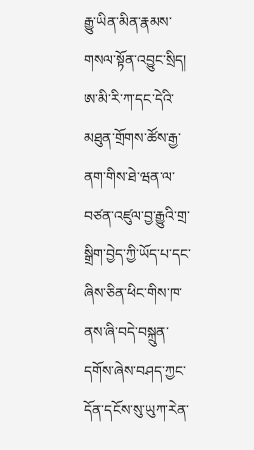རྒྱུ་ཡིན་མིན་རྣམས་གསལ་སྟོན་འབྱུང་སྲིད། ཨ་མི་རི་ཀ་དང་དེའི་མཐུན་གྲོགས་ཚོས་རྒྱ་ནག་གིས་ཐེ་ཝན་ལ་བཙན་འཛུལ་བྱ་རྒྱུའི་གྲ་སྒྲིག་བྱེད་ཀྱི་ཡོད་པ་དང་ཞིས་ཅིན་ཕིང་གིས་ཁ་ནས་ཞི་བདེ་བསྐྲུན་དགོས་ཞེས་བཤད་ཀྱང་དོན་དངོས་སུ་ཡུཀ་རེན་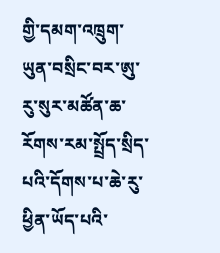གྱི་དམག་འཁྲུག་ཡུན་བསྲིང་བར་ཨུ་རུ་སུར་མཚོན་ཆ་རོགས་རམ་སྤྲོད་སྲིད་པའི་དོགས་པ་ཆེ་རུ་ཕྱིན་ཡོད་པའི་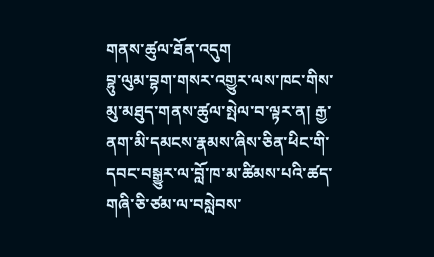གནས་ཚུལ་ཐོན་འདུག
བྷུ་ལུམ་བྷག་གསར་འགྱུར་ལས་ཁང་གིས་མུ་མཐུད་གནས་ཚུལ་སྤེལ་བ་ལྟར་ན། རྒྱ་ནག་མི་དམངས་རྣམས་ཞིས་ཅིན་ཕིང་གི་དབང་བསྒྱུར་ལ་བློ་ཁ་མ་ཚིམས་པའི་ཚད་གཞི་ཅི་ཙམ་ལ་བསླེབས་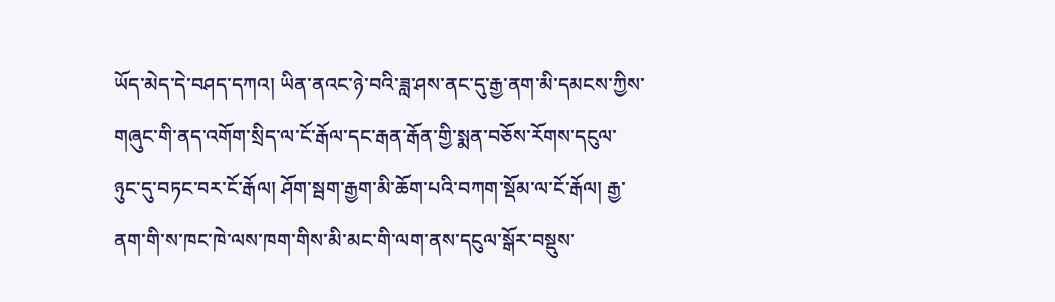ཡོད་མེད་དེ་བཤད་དཀའ། ཡིན་ནའང་ཉེ་བའི་ཟླ་ཤས་ནང་དུ་རྒྱ་ནག་མི་དམངས་ཀྱིས་གཞུང་གི་ནད་འགོག་སྲིད་ལ་ངོ་རྒོལ་དང་རྒན་རྒོན་གྱི་སྨན་བཅོས་རོགས་དངུལ་ཉུང་དུ་བཏང་བར་ངོ་རྒོལ། ཤོག་སྦག་རྒྱག་མི་ཆོག་པའི་བཀག་སྡོམ་ལ་ངོ་རྒོལ། རྒྱ་ནག་གི་ས་ཁང་ཁེ་ལས་ཁག་གིས་མི་མང་གི་ལག་ནས་དངུལ་སྒོར་བསྡུས་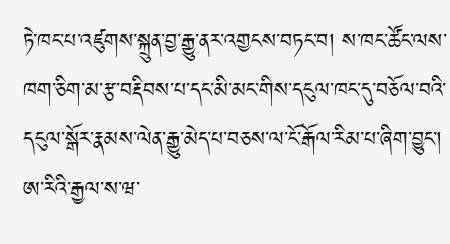ཏེ་ཁང་པ་འཛུགས་སྐྲུན་བྱ་རྒྱུ་ནར་འགྱངས་བཏང་བ། ས་ཁང་ཚོང་ལས་ཁག་ཅིག་མ་རྩ་བརྡིབས་པ་དང་མི་མང་གིས་དངུལ་ཁང་དུ་བཅོལ་བའི་དངུལ་སྒོར་རྣམས་ལེན་རྒྱུ་མེད་པ་བཅས་ལ་ངོ་རྒོལ་རིམ་པ་ཞིག་བྱུང་། ཨ་རིའི་རྒྱལ་ས་ཝ་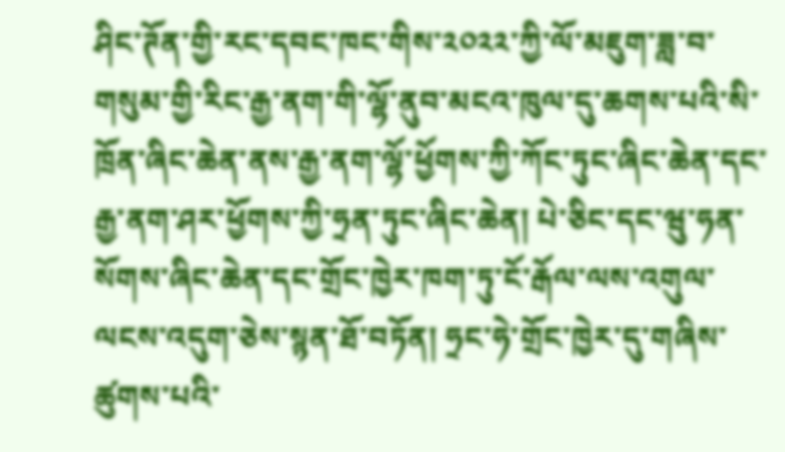ཤིང་ཊོན་གྱི་རང་དབང་ཁང་གིས་༢༠༢༢་ཀྱི་ལོ་མཇུག་ཟླ་བ་གསུམ་གྱི་རིང་རྒྱ་ནག་གི་ལྷོ་ནུབ་མངའ་ཁུལ་དུ་ཆགས་པའི་སི་ཁྲོན་ཞིང་ཆེན་ནས་རྒྱ་ནག་ལྷོ་ཕྱོགས་ཀྱི་ཀོང་ཏུང་ཞིང་ཆེན་དང་རྒྱ་ནག་ཤར་ཕྱོགས་ཀྱི་ཧྲན་ཏུང་ཞིང་ཆེན། པེ་ཅིང་དང་ཝུ་ཧན་སོགས་ཞིང་ཆེན་དང་གྲོང་ཁྱེར་ཁག་ཏུ་ངོ་རྒོལ་ལས་འགུལ་ལངས་འདུག་ཅེས་སྙན་ཐོ་བཏོན། ཧྲང་ཧེ་གྲོང་ཁྱེར་དུ་གཞིས་ཚུགས་པའི་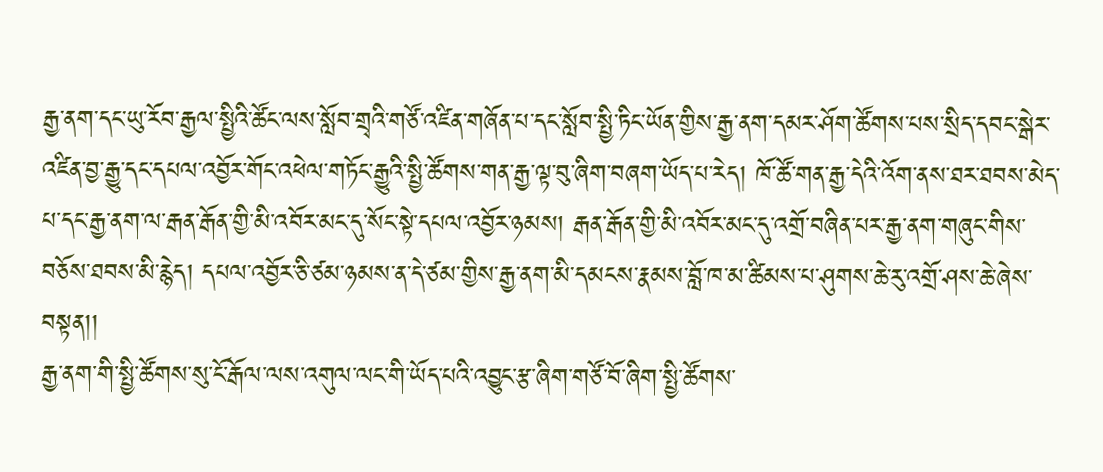རྒྱ་ནག་དང་ཡུ་རོབ་རྒྱལ་སྤྱིའི་ཚོང་ལས་སློབ་གྲྭའི་གཙོ་འཛིན་གཞོན་པ་དང་སློབ་སྤྱི་ཏིང་ཡོན་གྱིས་རྒྱ་ནག་དམར་ཤོག་ཚོགས་པས་སྲིད་དབང་སྒེར་འཛིན་བྱ་རྒྱུ་དང་དཔལ་འབྱོར་གོང་འཕེལ་གཏོང་རྒྱུའི་སྤྱི་ཚོགས་གན་རྒྱ་ལྟ་བུ་ཞིག་བཞག་ཡོད་པ་རེད། ཁོ་ཚོ་གན་རྒྱ་དེའི་འོག་ནས་ཐར་ཐབས་མེད་པ་དང་རྒྱ་ནག་ལ་རྒན་རྒོན་གྱི་མི་འབོར་མང་དུ་སོང་སྟེ་དཔལ་འབྱོར་ཉམས། རྒན་རྒོན་གྱི་མི་འབོར་མང་དུ་འགྲོ་བཞིན་པར་རྒྱ་ནག་གཞུང་གིས་བཅོས་ཐབས་མི་རྙེད། དཔལ་འབྱོར་ཅི་ཙམ་ཉམས་ན་དེ་ཙམ་གྱིས་རྒྱ་ནག་མི་དམངས་རྣམས་བློ་ཁ་མ་ཚིམས་པ་ཤུགས་ཆེ་རུ་འགྲོ་ཤས་ཆེ་ཞེས་བསྟན།།
རྒྱ་ནག་གི་སྤྱི་ཚོགས་སུ་ངོ་རྒོལ་ལས་འགུལ་ལང་གི་ཡོད་པའི་འབྱུང་རྩ་ཞིག་གཙོ་བོ་ཞིག་སྤྱི་ཚོགས་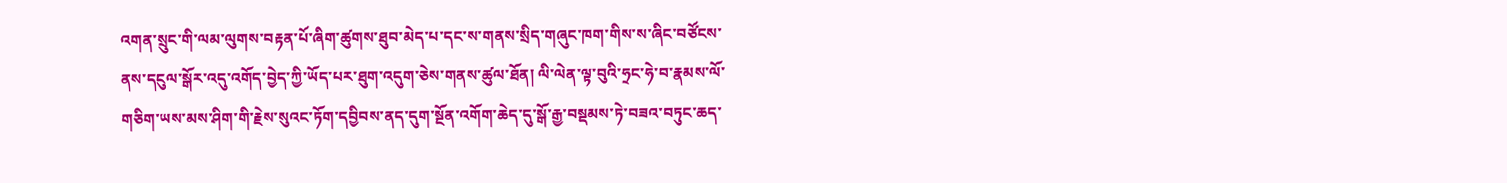འགན་སྲུང་གི་ལམ་ལུགས་བརྟན་པོ་ཞིག་ཚུགས་ཐུབ་མེད་པ་དང་ས་གནས་སྲིད་གཞུང་ཁག་གིས་ས་ཞིང་བཙོངས་ནས་དངུལ་སྒོར་འདུ་འགོད་བྱེད་ཀྱི་ཡོད་པར་ཐུག་འདུག་ཅེས་གནས་ཚུལ་ཐོན། ལི་ལེན་ལྟ་བུའི་ཧྲང་ཧེ་བ་རྣམས་ལོ་གཅིག་ཡས་མས་ཤིག་གི་རྗེས་སུའང་ཏོག་དབྱིབས་ནད་དུག་སྔོན་འགོག་ཆེད་དུ་སྒོ་རྒྱ་བསྡམས་ཏེ་བཟའ་བཏུང་ཆད་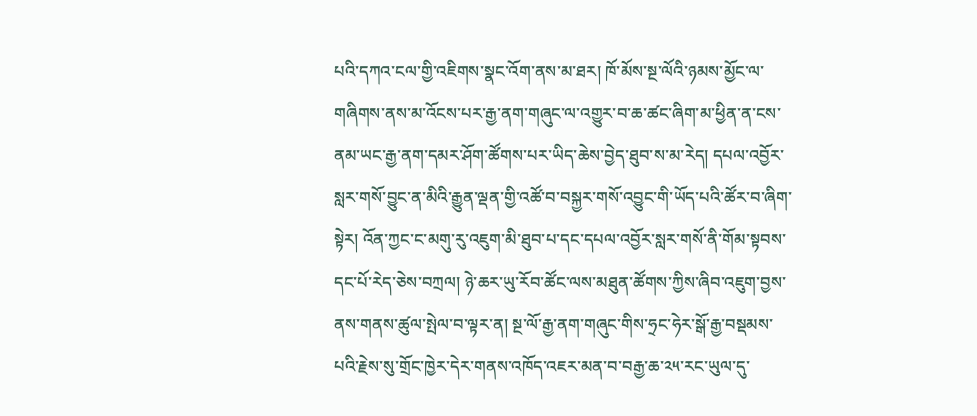པའི་དཀའ་ངལ་གྱི་འཇིགས་སྣང་འོག་ནས་མ་ཐར། ཁོ་མོས་སྔ་ལོའི་ཉམས་མྱོང་ལ་གཞིགས་ནས་མ་འོངས་པར་རྒྱ་ནག་གཞུང་ལ་འགྱུར་བ་ཆ་ཚང་ཞིག་མ་ཕྱིན་ན་ངས་ནམ་ཡང་རྒྱ་ནག་དམར་ཤོག་ཚོགས་པར་ཡིད་ཆེས་བྱེད་ཐུབ་ས་མ་རེད། དཔལ་འབྱོར་སླར་གསོ་བྱུང་ན་མིའི་རྒྱུན་ལྡན་གྱི་འཚོ་བ་བསྐྱར་གསོ་འབྱུང་གི་ཡོད་པའི་ཚོར་བ་ཞིག་སྟེར། འོན་ཀྱང་ང་མགུ་རུ་འཇུག་མི་ཐུབ་པ་དང་དཔལ་འབྱོར་སླར་གསོ་ནི་གོམ་སྟབས་དང་པོ་རེད་ཅེས་བཀྲལ། ཉེ་ཆར་ཡུ་རོབ་ཚོང་ལས་མཐུན་ཚོགས་ཀྱིས་ཞིབ་འཇུག་བྱས་ནས་གནས་ཚུལ་སྤེལ་བ་ལྟར་ན། སྔ་ལོ་རྒྱ་ནག་གཞུང་གིས་ཧྲང་ཧེར་སྒོ་རྒྱ་བསྡམས་པའི་རྗེས་སུ་གྲོང་ཁྱེར་དེར་གནས་འཁོད་འཇར་མན་བ་བརྒྱ་ཆ་༢༥་རང་ཡུལ་དུ་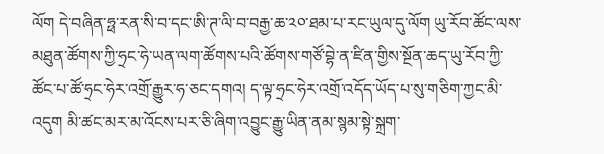ལོག དེ་བཞིན་ཧྥ་རན་སི་བ་དང་ཨི་ཊ་ལི་བ་བརྒྱ་ཆ་༢༠་ཐམ་པ་རང་ཡུལ་དུ་ལོག ཡུ་རོབ་ཚོང་ལས་མཐུན་ཚོགས་ཀྱི་ཧྲང་ཧེ་ཡན་ལག་ཚོགས་པའི་ཚོགས་གཙོ་བྷེ་ན་ཛིན་གྱིས་སྔོན་ཆད་ཡུ་རོབ་ཀྱི་ཚོང་པ་ཚོ་ཧྲང་ཧེར་འགྲོ་རྒྱུར་ཧ་ཅང་དགའ། ད་ལྟ་ཧྲང་ཧེར་འགྲོ་འདོད་ཡོད་པ་སུ་གཅིག་ཀྱང་མི་འདུག མི་ཚང་མར་མ་འོངས་པར་ཅི་ཞིག་འབྱུང་རྒྱུ་ཡིན་ནམ་སྙམ་སྟེ་སྐྲག་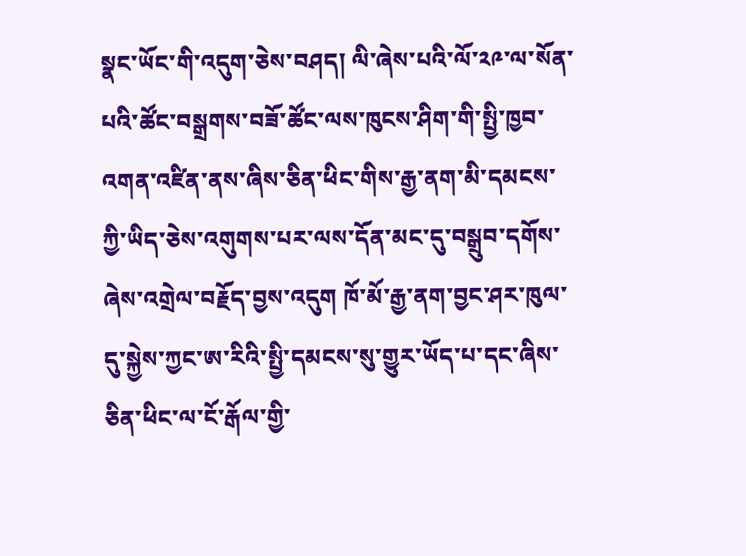སྣང་ཡོང་གི་འདུག་ཅེས་བཤད། ལི་ཞེས་པའི་ལོ་༢༩་ལ་སོན་པའི་ཚོང་བསྒྲགས་བཟོ་ཚོང་ལས་ཁུངས་ཤིག་གི་སྤྱི་ཁྱབ་འགན་འཛིན་ནས་ཞིས་ཅིན་ཕིང་གིས་རྒྱ་ནག་མི་དམངས་ཀྱི་ཡིད་ཅེས་འགུགས་པར་ལས་དོན་མང་དུ་བསྒྲུབ་དགོས་ཞེས་འགྲེལ་བརྗོད་བྱས་འདུག ཁོ་མོ་རྒྱ་ནག་བྱང་ཤར་ཁུལ་དུ་སྐྱེས་ཀྱང་ཨ་རིའི་སྤྱི་དམངས་སུ་གྱུར་ཡོད་པ་དང་ཞིས་ཅིན་ཕིང་ལ་ངོ་རྒོལ་གྱི་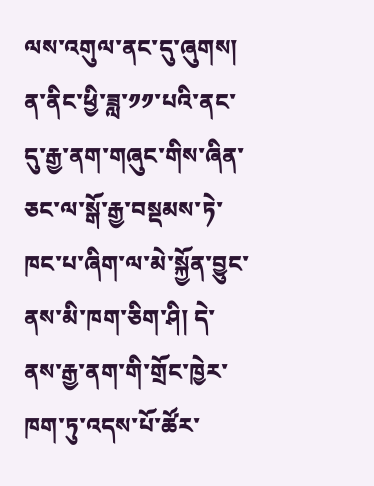ལས་འགུལ་ནང་དུ་ཞུགས། ན་ནིང་ཕྱི་ཟླ་༡༡་པའི་ནང་དུ་རྒྱ་ནག་གཞུང་གིས་ཞིན་ཅང་ལ་སྒོ་རྒྱ་བསྡམས་ཏེ་ཁང་པ་ཞིག་ལ་མེ་སྐྱོན་བྱུང་ནས་མི་ཁག་ཅིག་ཤི། དེ་ནས་རྒྱ་ནག་གི་གྲོང་ཁྱེར་ཁག་ཏུ་འདས་པོ་ཚོར་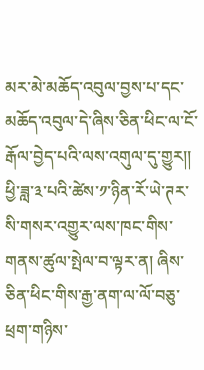མར་མེ་མཆོད་འབུལ་བྱས་པ་དང་མཆོད་འབུལ་དེ་ཞིས་ཅིན་ཕིང་ལ་ངོ་རྒོལ་བྱེད་པའི་ལས་འགུལ་དུ་གྱུར།།
ཕྱི་ཟླ་༣་པའི་ཚེས་༡་ཉིན་རོ་ཡེ་ཊར་སི་གསར་འགྱུར་ལས་ཁང་གིས་གནས་ཚུལ་སྤེལ་བ་ལྟར་ན། ཞིས་ཅིན་ཕིང་གིས་རྒྱ་ནག་ལ་ལོ་བཅུ་ཕྲག་གཉིས་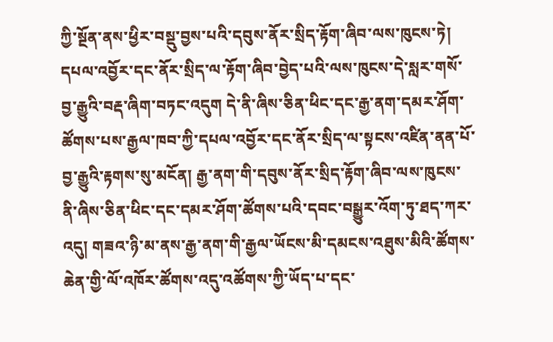ཀྱི་སྔོན་ནས་ཕྱིར་བསྡུ་བྱས་པའི་དབུས་ནོར་སྲིད་རྟོག་ཞིབ་ལས་ཁུངས་ཏེ། དཔལ་འབྱོར་དང་ནོར་སྲིད་ལ་རྟོག་ཞིབ་བྱེད་པའི་ལས་ཁུངས་དེ་སླར་གསོ་བྱ་རྒྱུའི་བརྡ་ཞིག་བཏང་འདུག དེ་ནི་ཞིས་ཅིན་ཕིང་དང་རྒྱ་ནག་དམར་ཤོག་ཚོགས་པས་རྒྱལ་ཁབ་ཀྱི་དཔལ་འབྱོར་དང་ནོར་སྲིད་ལ་སྟངས་འཛིན་ནན་པོ་བྱ་རྒྱུའི་རྟགས་སུ་མངོན། རྒྱ་ནག་གི་དབུས་ནོར་སྲིད་རྟོག་ཞིབ་ལས་ཁུངས་ནི་ཞིས་ཅིན་ཕིང་དང་དམར་ཤོག་ཚོགས་པའི་དབང་བསྒྱུར་འོག་ཏུ་ཐད་ཀར་འདུ། གཟའ་ཉི་མ་ནས་རྒྱ་ནག་གི་རྒྱལ་ཡོངས་མི་དམངས་འཐུས་མིའི་ཚོགས་ཆེན་གྱི་ལོ་འཁོར་ཚོགས་འདུ་འཚོགས་ཀྱི་ཡོད་པ་དང་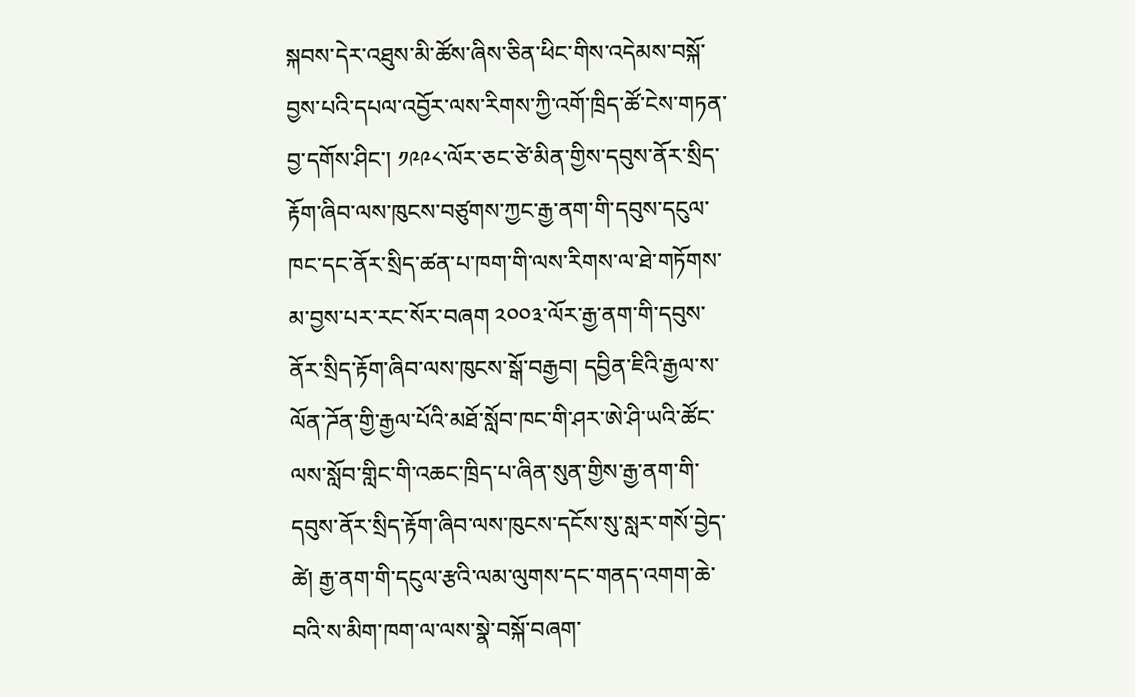སྐབས་དེར་འཐུས་མི་ཚོས་ཞིས་ཅིན་ཕིང་གིས་འདེམས་བསྐོ་བྱས་པའི་དཔལ་འབྱོར་ལས་རིགས་ཀྱི་འགོ་ཁྲིད་ཚོ་ངེས་གཏན་བྱ་དགོས་ཤིང་། ༡༩༩༨་ལོར་ཅང་ཙེ་མིན་གྱིས་དབུས་ནོར་སྲིད་རྟོག་ཞིབ་ལས་ཁུངས་བཙུགས་ཀྱང་རྒྱ་ནག་གི་དབུས་དངུལ་ཁང་དང་ནོར་སྲིད་ཚན་པ་ཁག་གི་ལས་རིགས་ལ་ཐེ་གཏོགས་མ་བྱས་པར་རང་སོར་བཞག ༢༠༠༣་ལོར་རྒྱ་ནག་གི་དབུས་ནོར་སྲིད་རྟོག་ཞིབ་ལས་ཁུངས་སྒོ་བརྒྱབ། དབྱིན་ཇིའི་རྒྱལ་ས་ལོན་ཌོན་གྱི་རྒྱལ་པོའི་མཐོ་སློབ་ཁང་གི་ཤར་ཨེ་ཤི་ཡའི་ཚོང་ལས་སློབ་གླིང་གི་འཆང་ཁྲིད་པ་ཞིན་སུན་གྱིས་རྒྱ་ནག་གི་དབུས་ནོར་སྲིད་རྟོག་ཞིབ་ལས་ཁུངས་དངོས་སུ་སླར་གསོ་བྱེད་ཚེ། རྒྱ་ནག་གི་དངུལ་རྩའི་ལམ་ལུགས་དང་གནད་འགག་ཆེ་བའི་ས་མིག་ཁག་ལ་ལས་སྣེ་བསྐོ་བཞག་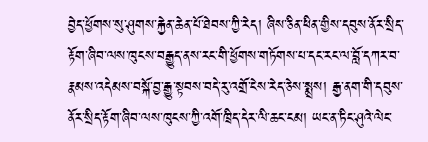བྱེད་ཕྱོགས་སུ་ཤུགས་རྐྱེན་ཆེན་པོ་ཐེབས་ཀྱི་རེད། ཞིས་ཅིན་ཕིན་གྱིས་དབུས་ནོར་སྲིད་རྟོག་ཞིབ་ལས་ཁུངས་བརྒྱུད་ནས་རང་གི་ཕྱོགས་གཏོགས་པ་དང་རང་ལ་བློ་དཀར་བ་རྣམས་འདེམས་བསྐོ་བྱ་རྒྱུ་སྟབས་བདེ་རུ་འགྲོ་ངེས་རེད་ཅེས་སྨྲས། རྒྱ་ནག་གི་དབུས་ནོར་སྲིད་རྟོག་ཞིབ་ལས་ཁུངས་ཀྱི་འགོ་ཁྲིད་དེར་ལི་ཆང་ངམ། ཡང་ན་ཏིང་ཤུའེ་ལེང་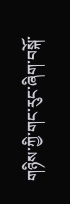གཉིས་ཀྱི་གང་རུང་ཞིག་བསྐོ་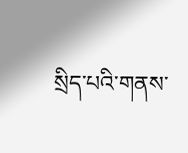སྲིད་པའི་གནས་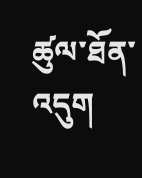ཚུལ་ཐོན་འདུག